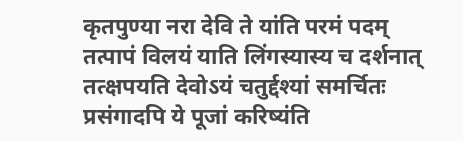कृतपुण्या नरा देवि ते यांति परमं पदम्
तत्पापं विलयं याति लिंगस्यास्य च दर्शनात् तत्क्षपयति देवोऽयं चतुर्द्दश्यां समर्चितः
प्रसंगादपि ये पूजां करिष्यंति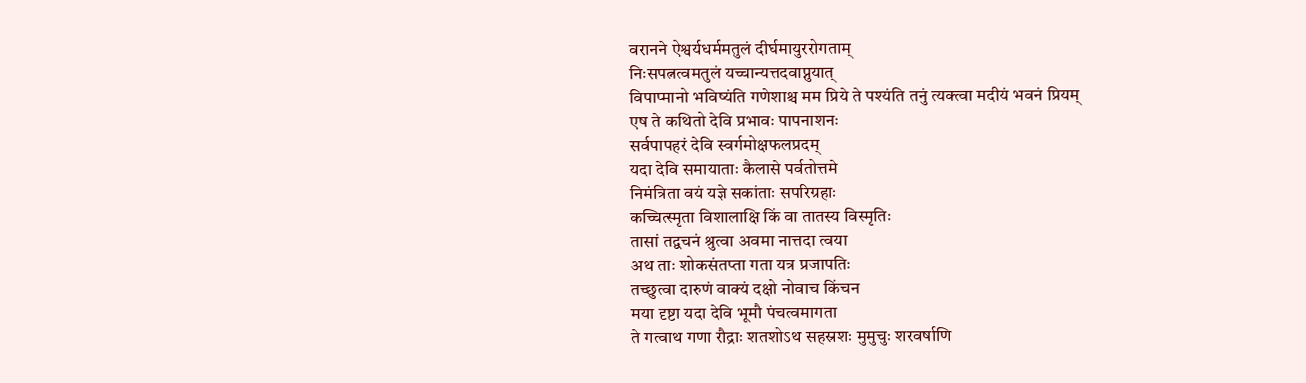वरानने ऐश्वर्यधर्ममतुलं दीर्घमायुररोगताम्
निःसपत्नत्वमतुलं यच्चान्यत्तदवाप्नुयात्
विपाप्मानो भविष्यंति गणेशाश्च मम प्रिये ते पश्यंति तनुं त्यक्त्वा मदीयं भवनं प्रियम्
एष ते कथितो देवि प्रभावः पापनाशनः
सर्वपापहरं देवि स्वर्गमोक्षफलप्रदम्
यदा देवि समायाताः कैलासे पर्वतोत्तमे
निमंत्रिता वयं यज्ञे सकांताः सपरिग्रहाः
कच्चित्स्मृता विशालाक्षि किं वा तातस्य विस्मृतिः
तासां तद्वचनं श्रुत्वा अवमा नात्तदा त्वया
अथ ताः शोकसंतप्ता गता यत्र प्रजापतिः
तच्छुत्वा दारुणं वाक्यं दक्षो नोवाच किंचन
मया दृष्टा यदा देवि भूमौ पंचत्वमागता
ते गत्वाथ गणा रौद्राः शतशोऽथ सहस्रशः मुमुचुः शरवर्षाणि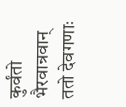कुर्वंतो भैरवान्रवान्
ततो देवगणाः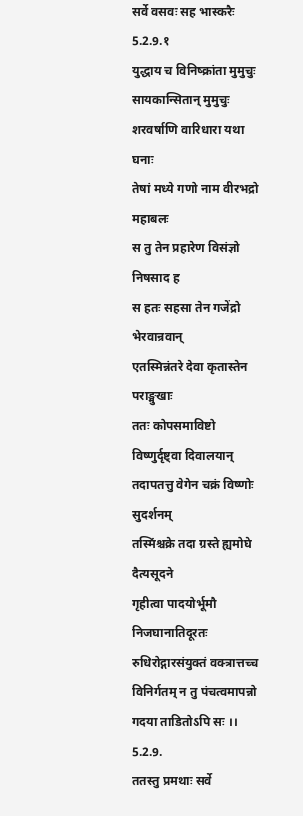सर्वे वसवः सह भास्करैः 5.2.9.१
युद्धाय च विनिष्क्रांता मुमुचुः सायकान्सितान् मुमुचुः शरवर्षाणि वारिधारा यथा घनाः
तेषां मध्ये गणो नाम वीरभद्रो महाबलः
स तु तेन प्रहारेण विसंज्ञो निषसाद ह
स हतः सहसा तेन गजेंद्रो भेरवान्रवान्
एतस्मिन्नंतरे देवा कृतास्तेन पराङ्मुखाः
ततः कोपसमाविष्टो विष्णुर्दृष्ट्वा दिवालयान्
तदापतत्तु वेगेन चक्रं विष्णोः सुदर्शनम्
तस्मिंश्चक्रे तदा ग्रस्ते ह्यमोघे दैत्यसूदने
गृहीत्वा पादयोर्भूमौ निजघानातिदूरतः
रुधिरोद्गारसंयुक्तं वक्त्रात्तच्च विनिर्गतम् न तु पंचत्वमापन्नो गदया ताडितोऽपि सः ।। 5.2.9.
ततस्तु प्रमथाः सर्वे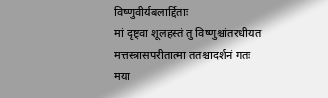विष्णुवीर्यबलार्द्दिताः
मां दृष्ट्वा शूलहस्तं तु विष्णुश्चांतरधीयत
मत्तस्त्रासपरीतात्मा ततश्चादर्शनं गतः
मया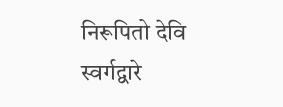निरूपितो देवि स्वर्गद्वारे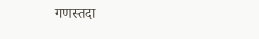गणस्तदा